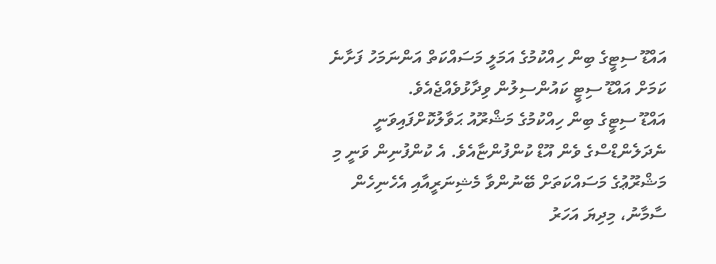އައްޑޫ ސިޓީގެ ބިން ހިއްކުމުގެ އަމަލީ މަސައްކަތް އަންނަމަހު ފަށާނެ ކަމަށް އައްޑޫ ސިޓީ ކައުންސިލުން ވިދާޅުވެއްޖެއެވެ.
އައްޑޫ ސިޓީގެ ބިން ހިއްކުމުގެ މަޝްރޫއު ޙަވާލުކޮށްފައިވަނީ ނެދަލެންޑްސްގެ ވެން އޫޑް ކުންފުންޏާއެވެ. އެ ކުންފުނިން ވަނީ މި މަޝްރޫޢުގެ މަސައްކަތަށް ބޭނުންވާ މެޝިނަރީއާއި އެހެނިހެން ސާމާނު، މިދިޔަ އަހަރު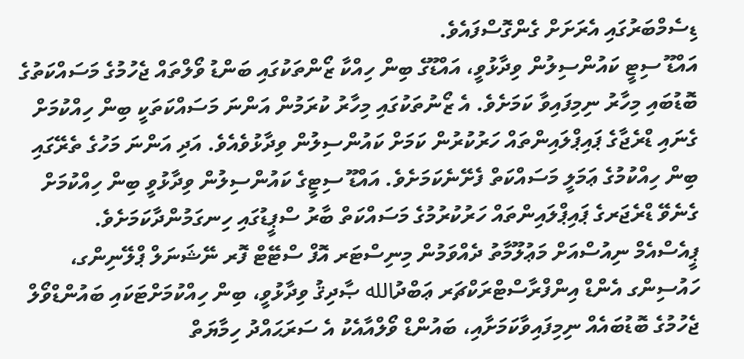ޑިސެމްބަރުގައި އެރަށަށް ގެންގޮސްފައެވެ.
އައްޑޫ ސިޓީ ކައުންސިލުން ވިދާޅުވީ، އައްޑޫގެ ބިން ހިއްކާ ޒޯންތަކުގައި ބަންޑު ވޯލްތައް ޖެހުމުގެ މަސައްކަތުގެ ބޮޑުބައި މިހާރު ނިމިފައިވާ ކަމަށެވެ. އެ ޒޯނުތަކުގައި މިހާރު ކުރަމުން އަންނަ މަސައްކަތަކީ ބިން ހިއްކުމަށް ގެނައި ޑްރެޖާގެ ޕައިޕްލައިންތައް ހަރުކުރުން ކަމަށް ކައުންސިލުން ވިދާޅުވެއެވެ. އަދި އަންނަ މަހުގެ ތެރޭގައި ބިން ހިއްކުމުގެ ޢަމަލީ މަސައްކަތް ފެށޭނެކަމަށެވެ. އައްޑޫ ސިޓީގެ ކައުންސިލުން ވިދާޅުވީ ބިން ހިއްކުމަށް ގެނެވޭ ޑްރެޖަރގެ ޕައިޕްލައިންތައް ހަރުކުރުމުގެ މަސައްކަތް ބާރު ސްޕީޑުގައި ހިނގަމުންދާކަމަށެވެ.
ޕީއެސްއެމް ނިއުސްއަށް މަޢުލޫމާތު ދެއްވަމުން މިނިސްޓަރ އޮފް ސްޓޭޓް ފޮރ ނޭޝަނަލް ޕްލޭނިންގ، ހައުސިންގ އެންޑް އިންފްރާސްޓްރަކްޗަރ ޢަބްދުالله ޞާދިޤު ވިދާޅުވީ، ބިން ހިއްކުމަށްޓަކައި ބައުންޑްވޯލް ޖެހުމުގެ ބޮޑުބައެއް ނިމިފައިވާކަމަށާއި، ބައުންޑް ވޯލްއާއެކު އެ ސަރަޙައްދު ހިމާޔަތް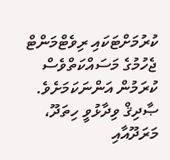ކުރުމަށްޓަކައި ރިވެޓްމަންޓް ޖެހުމުގެ މަސައްކަތްވެސް ކުރަމުން އަންނަކަމަށެވެ.
ޞާދިޤް ވިދާޅުވީ ހިތަދޫ، މަރަދޫއާއި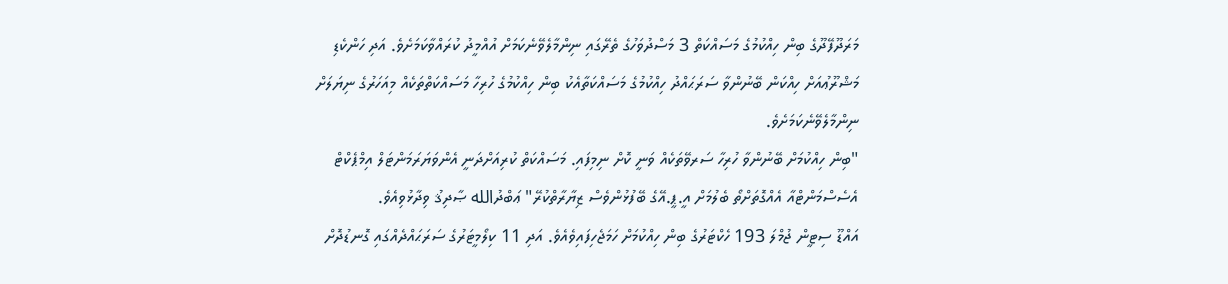މަރަދޫފޭދޫގެ ބިން ހިއްކުމުގެ މަސައްކަތް 3 މަސްދުވަހުގެ ތެރޭގައި ނިންމާލެވޭނެކަމަށް އުއްމީދު ކުރައްވާކަމަށެވެ. އަދި ހަންކެޑި މަޝްރޫޢުއަށް ހިއްކަން ބޭނުންވާ ސަރަޙައްދު ހިއްކުމުގެ މަސައްކަތާއެކު ބިން ހިއްކުމުގެ ހުރިހާ މަސައްކަތްތަކެއް މިއަހަރުގެ ނިޔަލަށް ނިންމާލެވޭނެކަމަށެވެ.
"ބިން ހިއްކުމަށް ބޭނުންވާ ހުރިހާ ސަރވޭތަކެއް ވަނީ ކޮށް ނިމިފައި. މަސައްކަތް ކުރިއަށްދަނީ އެންވަޔަރަމަންޓަލް އިމްޕެކްޓް އެސެސްމަންޓްއާ އެއްގޮތަށްތޯ ބެލުމަށް އީ.ޕީ.އޭގެ ބޭފުޅުންވެސް ޒިޔާރާތްކުރޭ" ޢަބްދުالله ޞާދިޤު ވިދާޅުވިއެވެ.
އައްޑޫ ސިޓީން ޖުމްލަ 193 ހެކްޓަރުގެ ބިން ހިއްކުމަށް ހަމަޖެހިފައިވެއެވެ. އަދި 11 ކިލޯމީޓަރުގެ ސަރަޙައްދެއްގައި ގޮނޑުދޮށް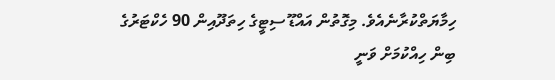ހިމާޔަތްކުރާނެއެވެ. މިގޮތުން އައްޑޫ ސިޓީގެ ހިތަދޫއިން 90 ހެކްޓަރުގެ ބިން ހިއްކުމަށް ވަނީ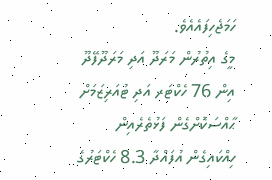ހަމަޖެހިފައެއެވެ.
މީގެ އިތުރުން މަރަދޫ އަދި މަރަދޫފޭދޫ އިން 76 ހެކްޓަރ އަދި ޓުއަރިޒަމަށް ޙާއްސަކޮށްގެން ފަޅުތެރެއިން ހިއްކައިގެން އުފައްދާ 8.3 ހެކްޓަރުގެ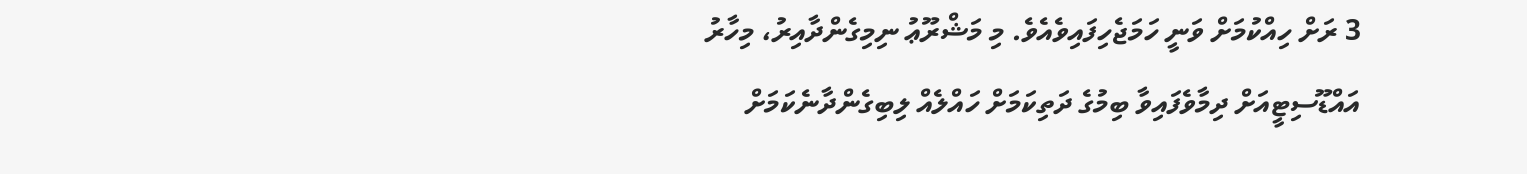3 ރަށް ހިއްކުމަށް ވަނީ ހަމަޖެހިފައިވެއެވެ. މި މަޝްރޫޢު ނިމިގެންދާއިރު، މިހާރު އައްޑޫސިޓީއަށް ދިމާވެފައިވާ ބިމުގެ ދަތިކަމަށް ހައްލެއް ލިބިގެންދާނެކަމަށް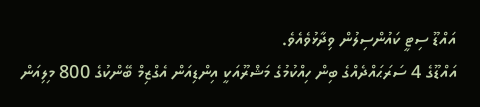އައްޑޫ ސިޓީ ކައުންސިލުން ވިދާޅުވެއެވެ.
އައްޑޫގެ 4 ސަރަޙައްދެއްގެ ބިން ހިއްކުމުގެ މަޝްރޫއަކީ އިންޑިއަން އެގްޒިމް ބޭންކުގެ 800 މިލިއަން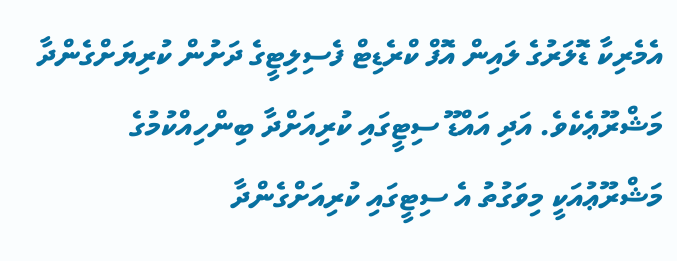އެމެރިކާ ޑޮލަރުގެ ލައިން އޮފް ކްރެޑިޓް ފެސިލިޓީގެ ދަށުން ކުރިޔަށްގެންދާ މަޝްރޫޢެކެވެ. އަދި އައްޑޫ ސިޓީގައި ކުރިއަށްދާ ބިންހިއްކުމުގެ މަޝްރޫޢުއަކީ މިވަގުތު އެ ސިޓީގައި ކުރިއަށްގެންދާ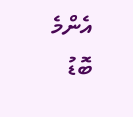އެންމެ ބޮޑު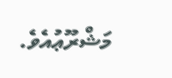މަޝްރޫޢުއެވެ.